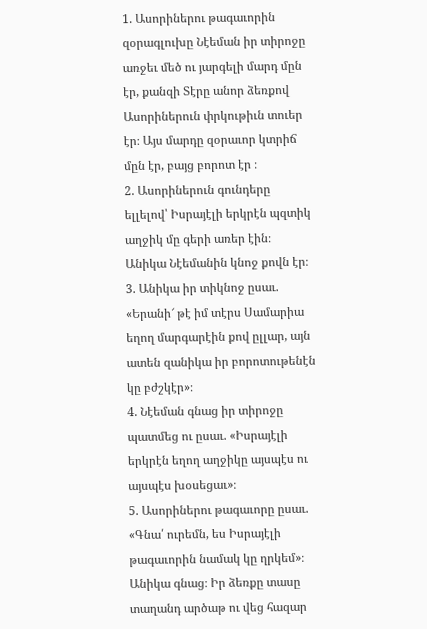1. Ասորիներու թագաւորին զօրագլուխը Նէեման իր տիրոջը առջեւ մեծ ու յարգելի մարդ մըն էր, քանզի Տէրը անոր ձեռքով Ասորիներուն փրկութիւն տուեր էր։ Այս մարդը զօրաւոր կտրիճ մըն էր, բայց բորոտ էր ։
2. Ասորիներուն գունդերը ելլելով՝ Իսրայէլի երկրէն պզտիկ աղջիկ մը գերի առեր էին։ Անիկա Նէեմանին կնոջ քովն էր։
3. Անիկա իր տիկնոջ ըսաւ. «Երանի՜ թէ իմ տէրս Սամարիա եղող մարգարէին քով ըլլար, այն ատեն զանիկա իր բորոտութենէն կը բժշկէր»։
4. Նէեման գնաց իր տիրոջը պատմեց ու ըսաւ. «Իսրայէլի երկրէն եղող աղջիկը այսպէս ու այսպէս խօսեցաւ»։
5. Ասորիներու թագաւորը ըսաւ. «Գնա՛ ուրեմն, ես Իսրայէլի թագաւորին նամակ կը ղրկեմ»։ Անիկա գնաց։ Իր ձեռքը տասը տաղանդ արծաթ ու վեց հազար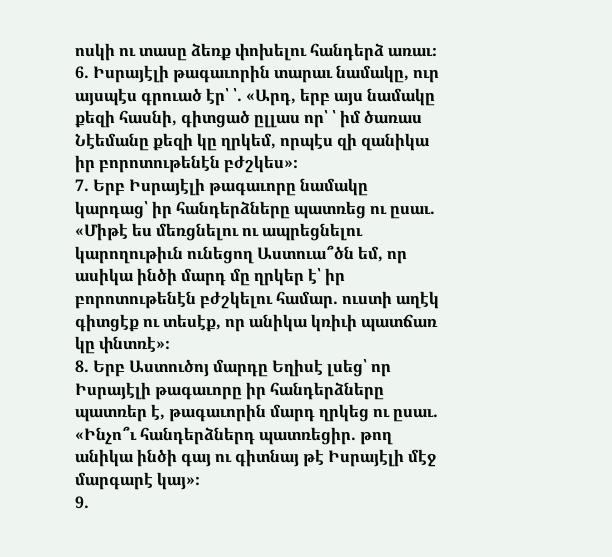ոսկի ու տասը ձեռք փոխելու հանդերձ առաւ։
6. Իսրայէլի թագաւորին տարաւ նամակը, ուր այսպէս գրուած էր՝ ՝. «Արդ, երբ այս նամակը քեզի հասնի, գիտցած ըլլաս որ՝ ՝ իմ ծառաս Նէեմանը քեզի կը ղրկեմ, որպէս զի զանիկա իր բորոտութենէն բժշկես»։
7. Երբ Իսրայէլի թագաւորը նամակը կարդաց՝ իր հանդերձները պատռեց ու ըսաւ. «Միթէ ես մեռցնելու ու ապրեցնելու կարողութիւն ունեցող Աստուա՞ծն եմ, որ ասիկա ինծի մարդ մը ղրկեր է՝ իր բորոտութենէն բժշկելու համար. ուստի աղէկ գիտցէք ու տեսէք, որ անիկա կռիւի պատճառ կը փնտռէ»։
8. Երբ Աստուծոյ մարդը Եղիսէ լսեց՝ որ Իսրայէլի թագաւորը իր հանդերձները պատռեր է, թագաւորին մարդ ղրկեց ու ըսաւ. «Ինչո՞ւ հանդերձներդ պատռեցիր. թող անիկա ինծի գայ ու գիտնայ թէ Իսրայէլի մէջ մարգարէ կայ»։
9.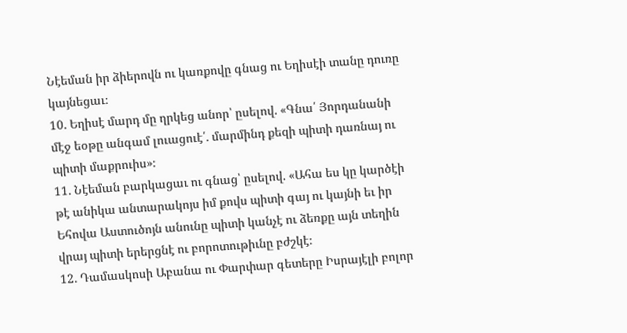Նէեման իր ձիերովն ու կառքովը գնաց ու Եղիսէի տանը դուռը կայնեցաւ։
10. Եղիսէ մարդ մը ղրկեց անոր՝ ըսելով. «Գնա՛ Յորդանանի մէջ եօթը անգամ լուացուէ՛. մարմինդ քեզի պիտի դառնայ ու պիտի մաքրուիս»։
11. Նէեման բարկացաւ ու գնաց՝ ըսելով. «Ահա ես կը կարծէի թէ անիկա անտարակոյս իմ քովս պիտի գայ ու կայնի եւ իր Եհովա Աստուծոյն անունը պիտի կանչէ ու ձեռքը այն տեղին վրայ պիտի երերցնէ ու բորոտութիւնը բժշկէ։
12. Դամասկոսի Աբանա ու Փարփար գետերը Իսրայէլի բոլոր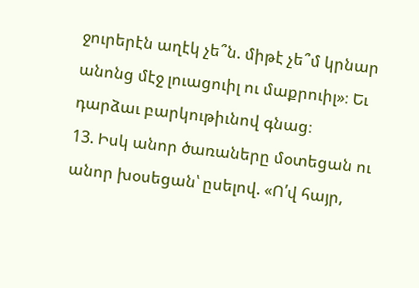ջուրերէն աղէկ չե՞ն. միթէ չե՞մ կրնար անոնց մէջ լուացուիլ ու մաքրուիլ»։ Եւ դարձաւ բարկութիւնով գնաց։
13. Իսկ անոր ծառաները մօտեցան ու անոր խօսեցան՝ ըսելով. «Ո՛վ հայր,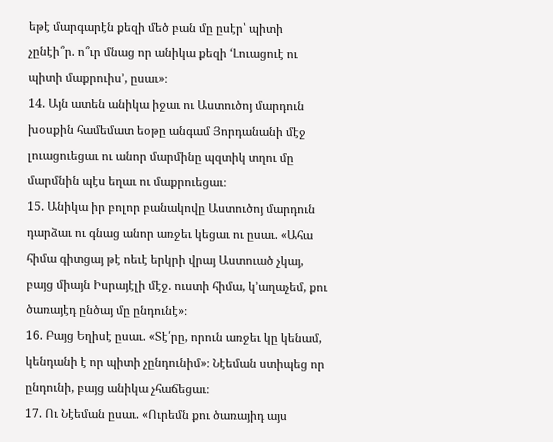եթէ մարգարէն քեզի մեծ բան մը ըսէր՝ պիտի չընէի՞ր. ո՞ւր մնաց որ անիկա քեզի ‘Լուացուէ ու պիտի մաքրուիս’, ըսաւ»։
14. Այն ատեն անիկա իջաւ ու Աստուծոյ մարդուն խօսքին համեմատ եօթը անգամ Յորդանանի մէջ լուացուեցաւ ու անոր մարմինը պզտիկ տղու մը մարմնին պէս եղաւ ու մաքրուեցաւ։
15. Անիկա իր բոլոր բանակովը Աստուծոյ մարդուն դարձաւ ու գնաց անոր առջեւ կեցաւ ու ըսաւ. «Ահա հիմա գիտցայ թէ ոեւէ երկրի վրայ Աստուած չկայ, բայց միայն Իսրայէլի մէջ. ուստի հիմա, կ’աղաչեմ, քու ծառայէդ ընծայ մը ընդունէ»։
16. Բայց Եղիսէ ըսաւ. «Տէ՛րը, որուն առջեւ կը կենամ, կենդանի է որ պիտի չընդունիմ»։ Նէեման ստիպեց որ ընդունի, բայց անիկա չհաճեցաւ։
17. Ու Նէեման ըսաւ. «Ուրեմն քու ծառայիդ այս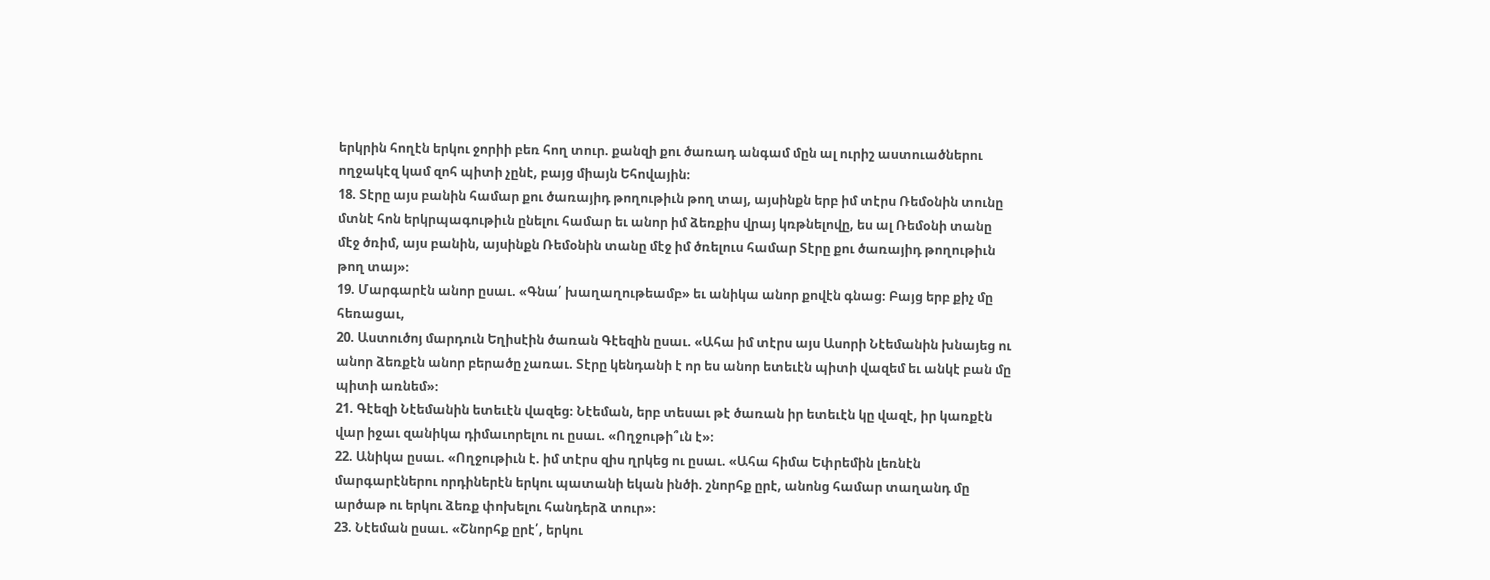երկրին հողէն երկու ջորիի բեռ հող տուր. քանզի քու ծառադ անգամ մըն ալ ուրիշ աստուածներու ողջակէզ կամ զոհ պիտի չընէ, բայց միայն Եհովային։
18. Տէրը այս բանին համար քու ծառայիդ թողութիւն թող տայ, այսինքն երբ իմ տէրս Ռեմօնին տունը մտնէ հոն երկրպագութիւն ընելու համար եւ անոր իմ ձեռքիս վրայ կռթնելովը, ես ալ Ռեմօնի տանը մէջ ծռիմ, այս բանին, այսինքն Ռեմօնին տանը մէջ իմ ծռելուս համար Տէրը քու ծառայիդ թողութիւն թող տայ»։
19. Մարգարէն անոր ըսաւ. «Գնա՛ խաղաղութեամբ» եւ անիկա անոր քովէն գնաց։ Բայց երբ քիչ մը հեռացաւ,
20. Աստուծոյ մարդուն Եղիսէին ծառան Գէեզին ըսաւ. «Ահա իմ տէրս այս Ասորի Նէեմանին խնայեց ու անոր ձեռքէն անոր բերածը չառաւ. Տէրը կենդանի է որ ես անոր ետեւէն պիտի վազեմ եւ անկէ բան մը պիտի առնեմ»։
21. Գէեզի Նէեմանին ետեւէն վազեց։ Նէեման, երբ տեսաւ թէ ծառան իր ետեւէն կը վազէ, իր կառքէն վար իջաւ զանիկա դիմաւորելու ու ըսաւ. «Ողջութի՞ւն է»։
22. Անիկա ըսաւ. «Ողջութիւն է. իմ տէրս զիս ղրկեց ու ըսաւ. «Ահա հիմա Եփրեմին լեռնէն մարգարէներու որդիներէն երկու պատանի եկան ինծի. շնորհք ըրէ, անոնց համար տաղանդ մը արծաթ ու երկու ձեռք փոխելու հանդերձ տուր»։
23. Նէեման ըսաւ. «Շնորհք ըրէ՛, երկու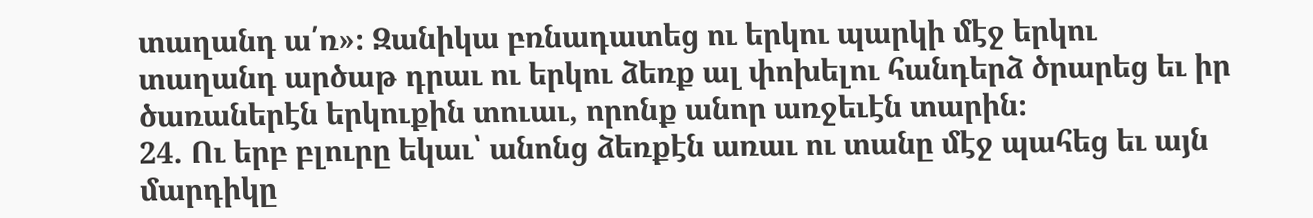տաղանդ ա՛ռ»։ Զանիկա բռնադատեց ու երկու պարկի մէջ երկու տաղանդ արծաթ դրաւ ու երկու ձեռք ալ փոխելու հանդերձ ծրարեց եւ իր ծառաներէն երկուքին տուաւ, որոնք անոր առջեւէն տարին։
24. Ու երբ բլուրը եկաւ՝ անոնց ձեռքէն առաւ ու տանը մէջ պահեց եւ այն մարդիկը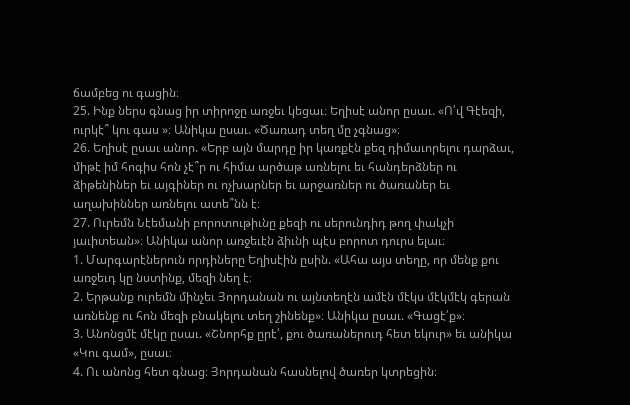ճամբեց ու գացին։
25. Ինք ներս գնաց իր տիրոջը առջեւ կեցաւ։ Եղիսէ անոր ըսաւ. «Ո՛վ Գէեզի, ուրկէ՞ կու գաս »։ Անիկա ըսաւ. «Ծառադ տեղ մը չգնաց»։
26. Եղիսէ ըսաւ անոր. «Երբ այն մարդը իր կառքէն քեզ դիմաւորելու դարձաւ, միթէ իմ հոգիս հոն չէ՞ր ու հիմա արծաթ առնելու եւ հանդերձներ ու ձիթենիներ եւ այգիներ ու ոչխարներ եւ արջառներ ու ծառաներ եւ աղախիններ առնելու ատե՞նն է։
27. Ուրեմն Նէեմանի բորոտութիւնը քեզի ու սերունդիդ թող փակչի յաւիտեան»։ Անիկա անոր առջեւէն ձիւնի պէս բորոտ դուրս ելաւ։
1. Մարգարէներուն որդիները Եղիսէին ըսին. «Ահա այս տեղը, որ մենք քու առջեւդ կը նստինք, մեզի նեղ է։
2. Երթանք ուրեմն մինչեւ Յորդանան ու այնտեղէն ամէն մէկս մէկմէկ գերան առնենք ու հոն մեզի բնակելու տեղ շինենք»։ Անիկա ըսաւ. «Գացէ՛ք»։
3. Անոնցմէ մէկը ըսաւ. «Շնորհք ըրէ՛, քու ծառաներուդ հետ եկուր» եւ անիկա «Կու գամ», ըսաւ։
4. Ու անոնց հետ գնաց։ Յորդանան հասնելով ծառեր կտրեցին։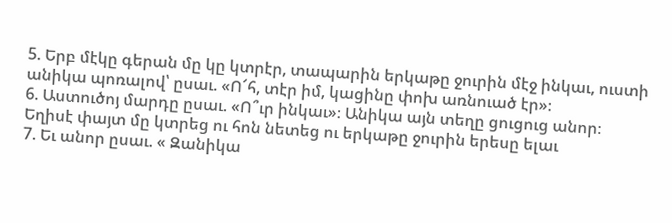5. Երբ մէկը գերան մը կը կտրէր, տապարին երկաթը ջուրին մէջ ինկաւ, ուստի անիկա պոռալով՝ ըսաւ. «Ո՜հ, տէր իմ, կացինը փոխ առնուած էր»։
6. Աստուծոյ մարդը ըսաւ. «Ո՞ւր ինկաւ»։ Անիկա այն տեղը ցուցուց անոր։ Եղիսէ փայտ մը կտրեց ու հոն նետեց ու երկաթը ջուրին երեսը ելաւ
7. Եւ անոր ըսաւ. « Զանիկա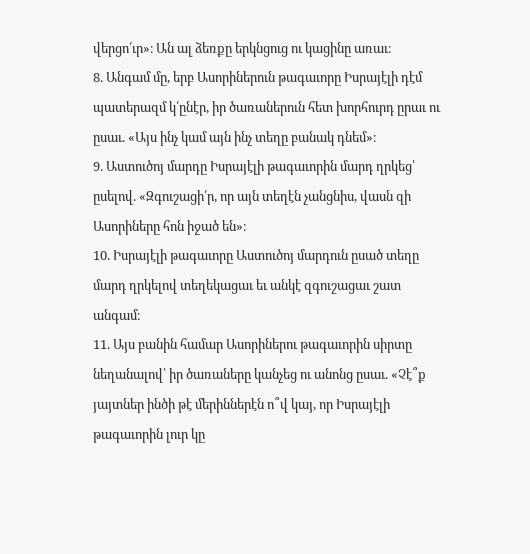վերցո՛ւր»։ Ան ալ ձեռքը երկնցուց ու կացինը առաւ։
8. Անգամ մը, երբ Ասորիներուն թագաւորը Իսրայէլի դէմ պատերազմ կ՛ընէր, իր ծառաներուն հետ խորհուրդ ըրաւ ու ըսաւ. «Այս ինչ կամ այն ինչ տեղը բանակ դնեմ»։
9. Աստուծոյ մարդը Իսրայէլի թագաւորին մարդ ղրկեց՝ ըսելով. «Զգուշացի՛ր, որ այն տեղէն չանցնիս, վասն զի Ասորիները հոն իջած են»։
10. Իսրայէլի թագաւորը Աստուծոյ մարդուն ըսած տեղը մարդ ղրկելով տեղեկացաւ եւ անկէ զգուշացաւ շատ անգամ։
11. Այս բանին համար Ասորիներու թագաւորին սիրտը նեղանալով՝ իր ծառաները կանչեց ու անոնց ըսաւ. «Չէ՞ք յայտներ ինծի թէ մերիններէն ո՞վ կայ, որ Իսրայէլի թագաւորին լուր կը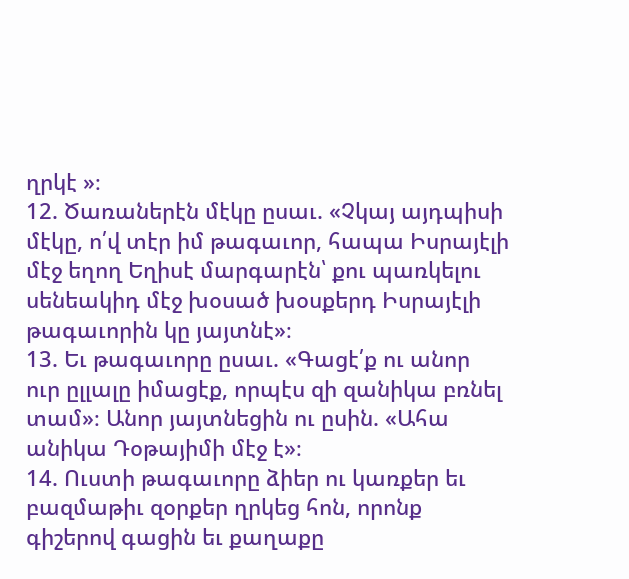ղրկէ »։
12. Ծառաներէն մէկը ըսաւ. «Չկայ այդպիսի մէկը, ո՛վ տէր իմ թագաւոր, հապա Իսրայէլի մէջ եղող Եղիսէ մարգարէն՝ քու պառկելու սենեակիդ մէջ խօսած խօսքերդ Իսրայէլի թագաւորին կը յայտնէ»։
13. Եւ թագաւորը ըսաւ. «Գացէ՛ք ու անոր ուր ըլլալը իմացէք, որպէս զի զանիկա բռնել տամ»։ Անոր յայտնեցին ու ըսին. «Ահա անիկա Դօթայիմի մէջ է»։
14. Ուստի թագաւորը ձիեր ու կառքեր եւ բազմաթիւ զօրքեր ղրկեց հոն, որոնք գիշերով գացին եւ քաղաքը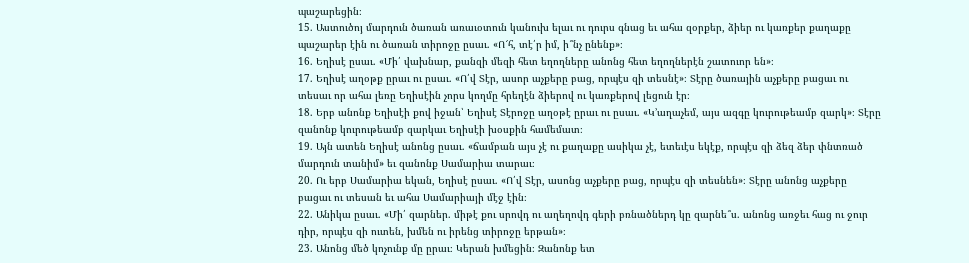պաշարեցին։
15. Աստուծոյ մարդուն ծառան առաւօտուն կանուխ ելաւ ու դուրս գնաց եւ ահա զօրքեր, ձիեր ու կառքեր քաղաքը պաշարեր էին ու ծառան տիրոջը ըսաւ. «Ո՜հ, տէ՛ր իմ, ի՞նչ ընենք»։
16. Եղիսէ ըսաւ. «Մի՛ վախնար, քանզի մեզի հետ եղողները անոնց հետ եղողներէն շատուոր են»։
17. Եղիսէ աղօթք ըրաւ ու ըսաւ. «Ո՛վ Տէր, ասոր աչքերը բաց, որպէս զի տեսնէ»։ Տէրը ծառային աչքերը բացաւ ու տեսաւ որ ահա լեռը Եղիսէին չորս կողմը հրեղէն ձիերով ու կառքերով լեցուն էր։
18. Երբ անոնք Եղիսէի քով իջան՝ Եղիսէ Տէրոջը աղօթէ ըրաւ ու ըսաւ. «Կ’աղաչեմ, այս ազգը կուրութեամբ զարկ»։ Տէրը զանոնք կուրութեամբ զարկաւ Եղիսէի խօսքին համեմատ։
19. Այն ատեն Եղիսէ անոնց ըսաւ. «ճամբան այս չէ ու քաղաքը ասիկա չէ, ետեւէս եկէք, որպէս զի ձեզ ձեր փնտռած մարդուն տանիմ» եւ զանոնք Սամարիա տարաւ։
20. Ու երբ Սամարիա եկան, Եղիսէ ըսաւ. «Ո՛վ Տէր, ասոնց աչքերը բաց, որպէս զի տեսնեն»։ Տէրը անոնց աչքերը բացաւ ու տեսան եւ ահա Սամարիայի մէջ էին։
22. Անիկա ըսաւ. «Մի՛ զարներ. միթէ քու սրովդ ու աղեղովդ գերի բռնածներդ կը զարնե՞ս. անոնց առջեւ հաց ու ջուր դիր, որպէս զի ուտեն, խմեն ու իրենց տիրոջը երթան»։
23. Անոնց մեծ կոչունք մը ըրաւ։ Կերան խմեցին։ Զանոնք ետ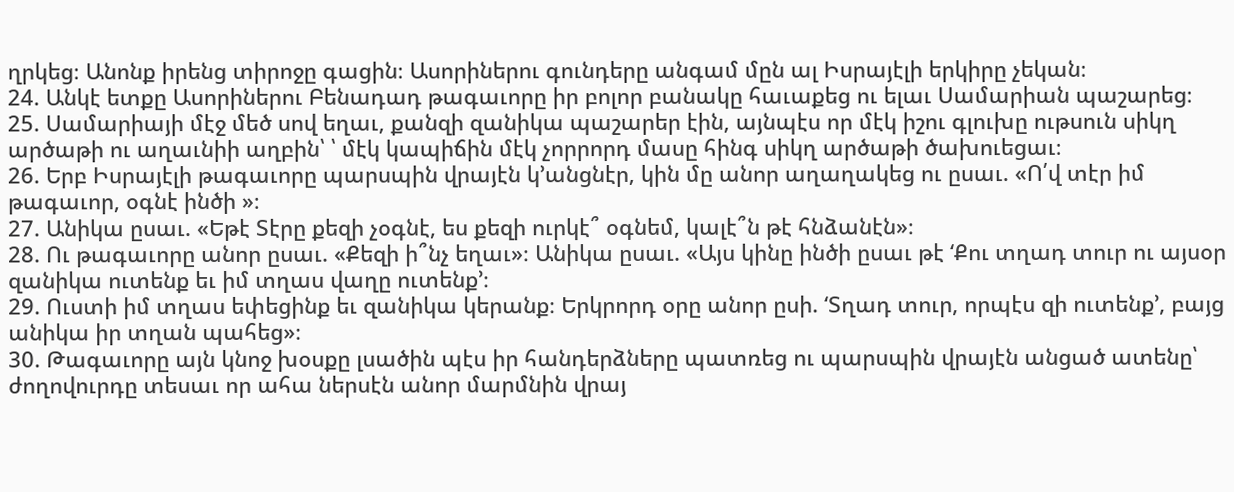ղրկեց։ Անոնք իրենց տիրոջը գացին։ Ասորիներու գունդերը անգամ մըն ալ Իսրայէլի երկիրը չեկան։
24. Անկէ ետքը Ասորիներու Բենադադ թագաւորը իր բոլոր բանակը հաւաքեց ու ելաւ Սամարիան պաշարեց։
25. Սամարիայի մէջ մեծ սով եղաւ, քանզի զանիկա պաշարեր էին, այնպէս որ մէկ իշու գլուխը ութսուն սիկղ արծաթի ու աղաւնիի աղբին՝ ՝ մէկ կապիճին մէկ չորրորդ մասը հինգ սիկղ արծաթի ծախուեցաւ։
26. Երբ Իսրայէլի թագաւորը պարսպին վրայէն կ’անցնէր, կին մը անոր աղաղակեց ու ըսաւ. «Ո՛վ տէր իմ թագաւոր, օգնէ ինծի »։
27. Անիկա ըսաւ. «Եթէ Տէրը քեզի չօգնէ, ես քեզի ուրկէ՞ օգնեմ, կալէ՞ն թէ հնձանէն»։
28. Ու թագաւորը անոր ըսաւ. «Քեզի ի՞նչ եղաւ»։ Անիկա ըսաւ. «Այս կինը ինծի ըսաւ թէ ‘Քու տղադ տուր ու այսօր զանիկա ուտենք եւ իմ տղաս վաղը ուտենք’։
29. Ուստի իմ տղաս եփեցինք եւ զանիկա կերանք։ Երկրորդ օրը անոր ըսի. ‘Տղադ տուր, որպէս զի ուտենք’, բայց անիկա իր տղան պահեց»։
30. Թագաւորը այն կնոջ խօսքը լսածին պէս իր հանդերձները պատռեց ու պարսպին վրայէն անցած ատենը՝ ժողովուրդը տեսաւ որ ահա ներսէն անոր մարմնին վրայ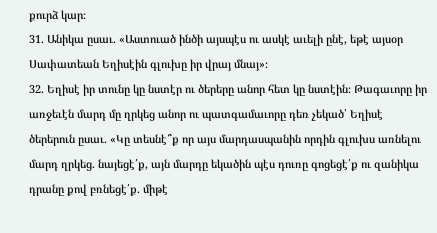քուրձ կար։
31. Անիկա ըսաւ. «Աստուած ինծի այսպէս ու ասկէ աւելի ընէ, եթէ այսօր Սափատեան Եղիսէին գլուխը իր վրայ մնայ»։
32. Եղիսէ իր տունը կը նստէր ու ծերերը անոր հետ կը նստէին։ Թագաւորը իր առջեւէն մարդ մը ղրկեց անոր ու պատգամաւորը դեռ չեկած՝ Եղիսէ ծերերուն ըսաւ. «Կը տեսնէ՞ք որ այս մարդասպանին որդին գլուխս առնելու մարդ ղրկեց. նայեցէ՛ք, այն մարդը եկածին պէս դուռը գոցեցէ՛ք ու զանիկա դրանը քով բռնեցէ՛ք. միթէ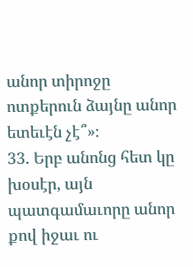անոր տիրոջը ոտքերուն ձայնը անոր ետեւէն չէ՞»։
33. Երբ անոնց հետ կը խօսէր, այն պատգամաւորը անոր քով իջաւ ու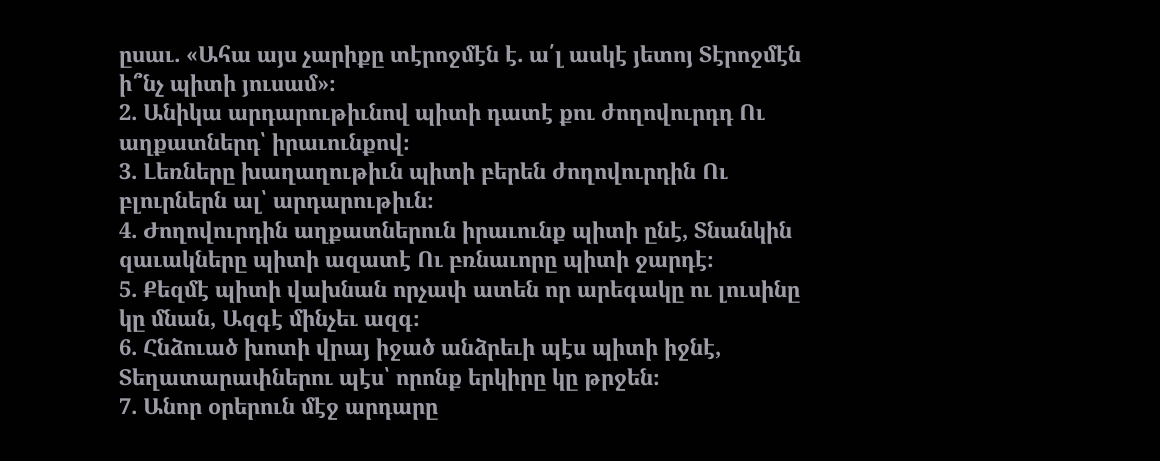ըսաւ. «Ահա այս չարիքը տէրոջմէն է. ա՛լ ասկէ յետոյ Տէրոջմէն ի՞նչ պիտի յուսամ»։
2. Անիկա արդարութիւնով պիտի դատէ քու ժողովուրդդ Ու աղքատներդ՝ իրաւունքով։
3. Լեռները խաղաղութիւն պիտի բերեն ժողովուրդին Ու բլուրներն ալ՝ արդարութիւն։
4. Ժողովուրդին աղքատներուն իրաւունք պիտի ընէ, Տնանկին զաւակները պիտի ազատէ Ու բռնաւորը պիտի ջարդէ։
5. Քեզմէ պիտի վախնան որչափ ատեն որ արեգակը ու լուսինը կը մնան, Ազգէ մինչեւ ազգ։
6. Հնձուած խոտի վրայ իջած անձրեւի պէս պիտի իջնէ, Տեղատարափներու պէս՝ որոնք երկիրը կը թրջեն։
7. Անոր օրերուն մէջ արդարը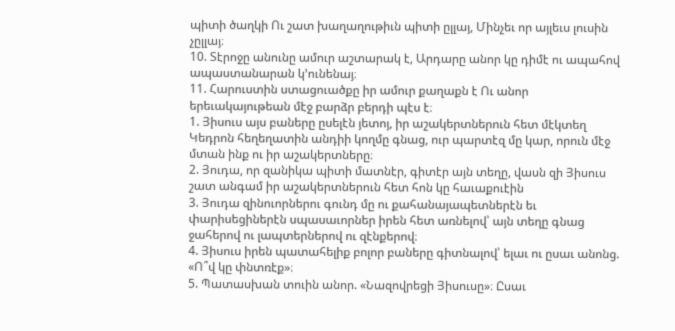պիտի ծաղկի Ու շատ խաղաղութիւն պիտի ըլլայ, Մինչեւ որ այլեւս լուսին չըլլայ։
10. Տէրոջը անունը ամուր աշտարակ է, Արդարը անոր կը դիմէ ու ապահով ապաստանարան կ’ունենայ։
11. Հարուստին ստացուածքը իր ամուր քաղաքն է Ու անոր երեւակայութեան մէջ բարձր բերդի պէս է։
1. Յիսուս այս բաները ըսելէն յետոյ, իր աշակերտներուն հետ մէկտեղ Կեդրոն հեղեղատին անդիի կողմը գնաց, ուր պարտէզ մը կար, որուն մէջ մտան ինք ու իր աշակերտները։
2. Յուդա, որ զանիկա պիտի մատնէր, գիտէր այն տեղը, վասն զի Յիսուս շատ անգամ իր աշակերտներուն հետ հոն կը հաւաքուէին
3. Յուդա զինուորներու գունդ մը ու քահանայապետներէն եւ փարիսեցիներէն սպասաւորներ իրեն հետ առնելով՝ այն տեղը գնաց ջահերով ու լապտերներով ու զէնքերով։
4. Յիսուս իրեն պատահելիք բոլոր բաները գիտնալով՝ ելաւ ու ըսաւ անոնց. «Ո՞վ կը փնտռէք»։
5. Պատասխան տուին անոր. «Նազովրեցի Յիսուսը»։ Ըսաւ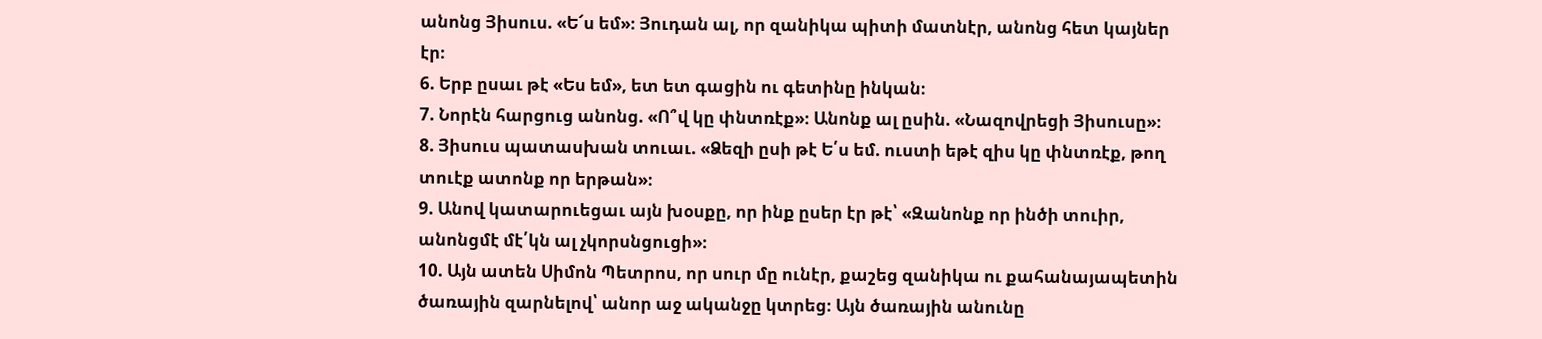անոնց Յիսուս. «Ե՜ս եմ»։ Յուդան ալ, որ զանիկա պիտի մատնէր, անոնց հետ կայներ էր։
6. Երբ ըսաւ թէ «Ես եմ», ետ ետ գացին ու գետինը ինկան։
7. Նորէն հարցուց անոնց. «Ո՞վ կը փնտռէք»։ Անոնք ալ ըսին. «Նազովրեցի Յիսուսը»։
8. Յիսուս պատասխան տուաւ. «Ձեզի ըսի թէ Ե՛ս եմ. ուստի եթէ զիս կը փնտռէք, թող տուէք ատոնք որ երթան»։
9. Անով կատարուեցաւ այն խօսքը, որ ինք ըսեր էր թէ՝ «Զանոնք որ ինծի տուիր, անոնցմէ մէ՛կն ալ չկորսնցուցի»։
10. Այն ատեն Սիմոն Պետրոս, որ սուր մը ունէր, քաշեց զանիկա ու քահանայապետին ծառային զարնելով՝ անոր աջ ականջը կտրեց։ Այն ծառային անունը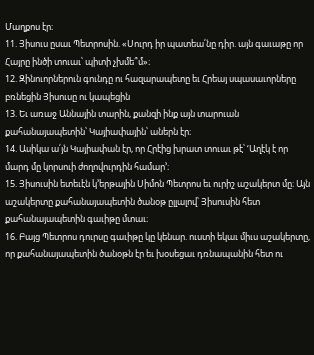Մաղքոս էր։
11. Յիսուս ըսաւ Պետրոսին. «Սուրդ իր պատեա՛նը դիր. այն գաւաթը որ Հայրը ինծի տուաւ՝ պիտի չխմե՞մ»։
12. Զինուորներուն գունդը ու հազարապետը եւ Հրեայ սպասաւորները բռնեցին Յիսուսը ու կապեցին
13. Եւ առաջ Աննային տարին, քանզի ինք այն տարուան քահանայապետին՝ Կայիափային՝ աներն էր։
14. Ասիկա ա՛յն Կայիափան էր, որ Հրէից խրատ տուաւ թէ՝ ‘Աղէկ է որ մարդ մը կորսուի ժողովուրդին համար’։
15. Յիսուսին ետեւէն կ’երթային Սիմոն Պետրոս եւ ուրիշ աշակերտ մը։ Այն աշակերտը քահանայապետին ծանօթ ըլլալով՝ Յիսուսին հետ քահանայապետին գաւիթը մտաւ։
16. Բայց Պետրոս դուրսը գաւիթը կը կենար. ուստի եկաւ միւս աշակերտը, որ քահանայապետին ծանօթն էր եւ խօսեցաւ դռնապանին հետ ու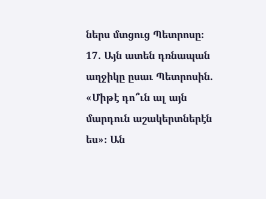ներս մտցուց Պետրոսը։
17. Այն ատեն դռնապան աղջիկը ըսաւ Պետրոսին. «Միթէ դո՞ւն ալ այն մարդուն աշակերտներէն ես»։ Ան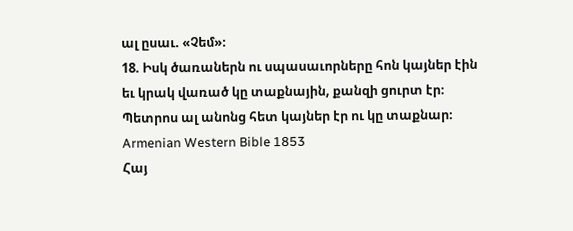ալ ըսաւ. «Չեմ»։
18. Իսկ ծառաներն ու սպասաւորները հոն կայներ էին եւ կրակ վառած կը տաքնային, քանզի ցուրտ էր։ Պետրոս ալ անոնց հետ կայներ էր ու կը տաքնար։
Armenian Western Bible 1853
Հայ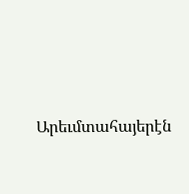Արեւմտահայերէն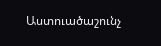Աստուածաշունչ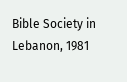Bible Society in Lebanon, 1981